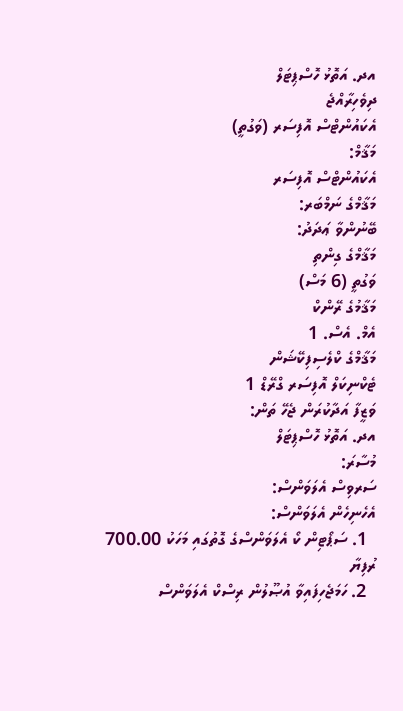އދ. އަތޮޅު ހޮސްޕިޓަލް
ދިވެހިރާއްޖެ
އެކައުންޓްސް އޮފިސަރ (ވަގުތީ)
މަޤާމް:
އެކައުންޓްސް އޮފިސަރ
މަޤާމްގެ ނަމްބަރ:
ބޭނުންވާ ޢަދަދު:
މަޤާމްގެ ގިންތި
ވަގުތީ (6 މަސް)
މަޤާމުގެ ރޭންކް
އެމް. އެސް. 1
މަޤާމްގެ ކްލެސިފިކޭޝަން
ޓެކްނިކަލް އޮފިސަރ ގްރޭޑް 1
ވަޒީފާ އަދާކުރަން ޖެހޭ ތަން:
އދ. އަތޮޅު ހޮސްޕިޓަލް
މުސާރަ:
ސަރވިސް އެލަވަންސް:
އެހެނިހެން އެލަވަންސް:
  1. ސަޕޯޓިން ކޯ އެލަވަންސްގެ ގޮތުގައި މަހަކު 700.00 ރުފިޔާ
  2. ހަމަޖެހިފައިވާ އުޞޫލުން ރިސްކް އެލަވަންސް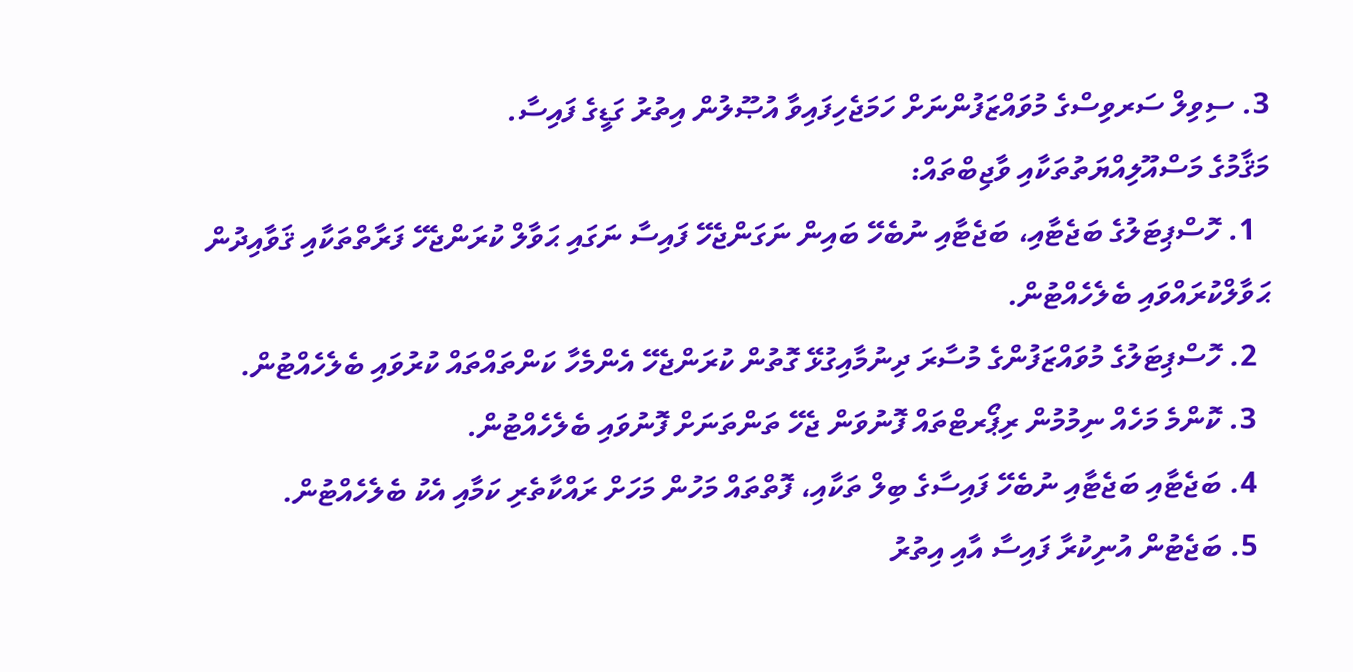3. ސިވިލް ސަރވިސްގެ މުވައްޒަފުންނަށް ހަމަޖެހިފައިވާ އުޞޫލުން އިތުރު ގަޑީގެ ފައިސާ.
މަޤާމުގެ މަސްއޫލިއްޔަތުތަކާއި ވާޖިބްތައް:
  1. ހޮސްޕިޓަލުގެ ބަޖެޓާއި، ބަޖެޓާއި ނުބެހޭ ބައިން ނަގަންޖެހޭ ފައިސާ ނަގައި ޙަވާލް ކުރަންޖެހޭ ފަރާތްތަކާއި ޤަވާއިދުން ޙަވާލްކުރައްވައި ބެލެހެއްޓުން.
  2. ހޮސްޕިޓަލުގެ މުވައްޒަފުންގެ މުސާރަ ދިނުމާއިގުޅޭ ގޮތުން ކުރަންޖެހޭ އެންމެހާ ކަންތައްތައް ކުރުވައި ބެލެހެއްޓުން.
  3. ކޮންމެ މަހެއް ނިމުމުން ރިޕޯރޓްތައް ފޮނުވަން ޖެހޭ ތަންތަނަށް ފޮނުވައި ބެލެހެއްޓުން.
  4. ބަޖެޓާއި ބަޖެޓާއި ނުބެހޭ ފައިސާގެ ބިލް ތަކާއި، ފޮތްތައް މަހުން މަހަށް ރައްކާތެރި ކަމާއި އެކު ބެލެހެއްޓުން.
  5. ބަޖެޓުން އުނިކުރާ ފައިސާ އާއި އިތުރު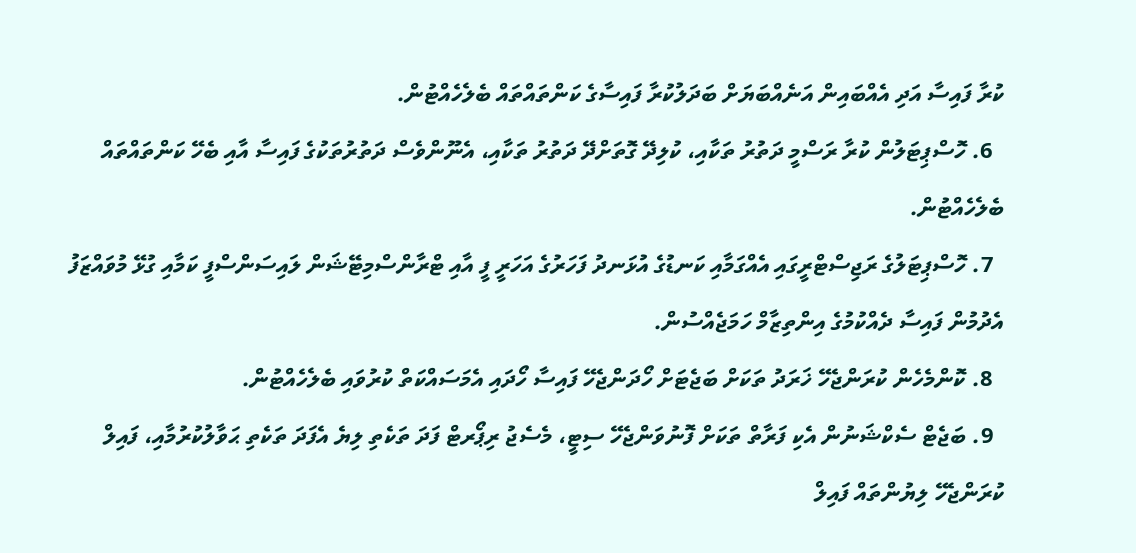ކުރާ ފައިސާ އަދި އެއްބައިން އަނެއްބަޔަށް ބަދަލުކުރާ ފައިސާގެ ކަންތައްތައް ބެލެހެއްޓުން.
  6. ހޮސްޕިޓަލުން ކުރާ ރަސްމީ ދަތުރު ތަކާއި، ކުލިދޭ ގޮތަށްދޭ ދަތުރު ތަކާއި، އެނޫންވެސް ދަތުރުތަކުގެ ފައިސާ އާއި ބެހޭ ކަންތައްތައް ބެލެހެއްޓުން.
  7. ހޮސްޕިޓަލުގެ ރަޖިސްޓްރީގައި އެއްގަމާއި ކަނޑުގެ އުޅަނދު ފަހަރުގެ އަހަރީ ފީ އާއި ޓްރާންސްމިޓޭޝަން ލައިސަންސްފީ ކަމާއި ގުޅޭ މުވައްޒަފު އެދުމުން ފައިސާ ދެއްކުމުގެ އިންތިޒާމް ހަމަޖެއްސުން.
  8. ކޮންމެހެން ކުރަންޖެހޭ ޚަރަދު ތަކަށް ބަޖެޓަށް ހޯދަންޖެހޭ ފައިސާ ހޯދައި އެމަސައްކަތް ކުރުވައި ބެލެހެއްޓުން.
  9. ބަޖެޓް ސެކްޝަނުން އެކި ފަރާތް ތަކަށް ފޮނުވަންޖެހޭ ސިޓީ، މެސެޖު ރިޕޯރޓް ފަދަ ތަކެތި ލިޔެ އެފަދަ ތަކެތި ޙަވާލުކުރުމާއި، ފައިލް ކުރަންޖެހޭ ލިޔުންތައް ފައިލް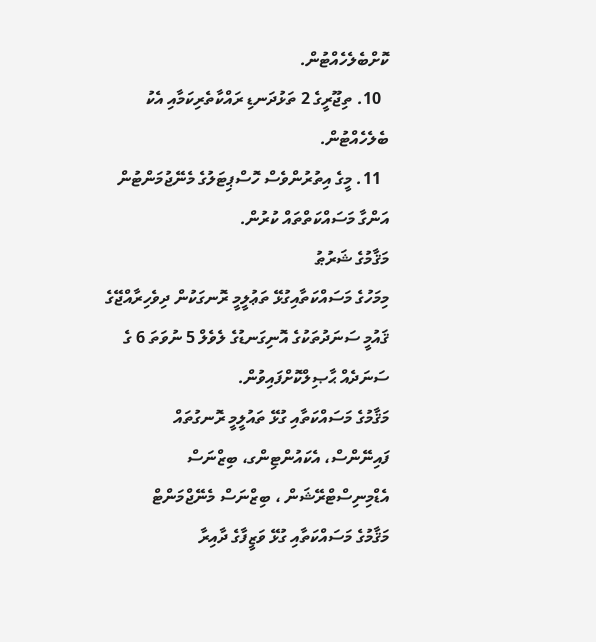ކޮށްބެލެހެއްޓުން.
  10. ތިޖޫރީގެ 2 ތަޅުދަނޑި ރައްކާތެރިކަމާއި އެކު ބެލެހެއްޓުން.
  11. މީގެ އިތުރުންވެސް ހޮސްޕިޓަލުގެ މެނޭޖުމަންޓުން  އަންގާ މަސައްކަތްތައް ކުރުން.
މަޤާމުގެ ޝަރުޠު
މިމަހުގެ މަސައްކަތާއިގުޅޭ ތަޢުލީމީ ރޮނގަކުން ދިވެހިރާއްޖޭގެ ޤައުމީ ސަނަދުތަކުގެ އޮނިގަނޑުގެ ލެވެލް 5 ނުވަތަ 6 ގެ ސަނަދެއް ޙާޞިލްކޮށްފައިވުން.
މަޤާމުގެ މަސައްކަތާއި ގުޅޭ ތައުލީމީ ރޮނގުތައް
ފައިނޭންސް، އެކައުންޓިންގ، ބިޒްނަސް އެޑްމިނިސްޓްރޭޝަން ، ބިޒްނަސް މެނޭޖްމަންޓް
މަޤާމުގެ މަސައްކަތާއި ގުޅޭ ވަޒީފާގެ ދާއިރާ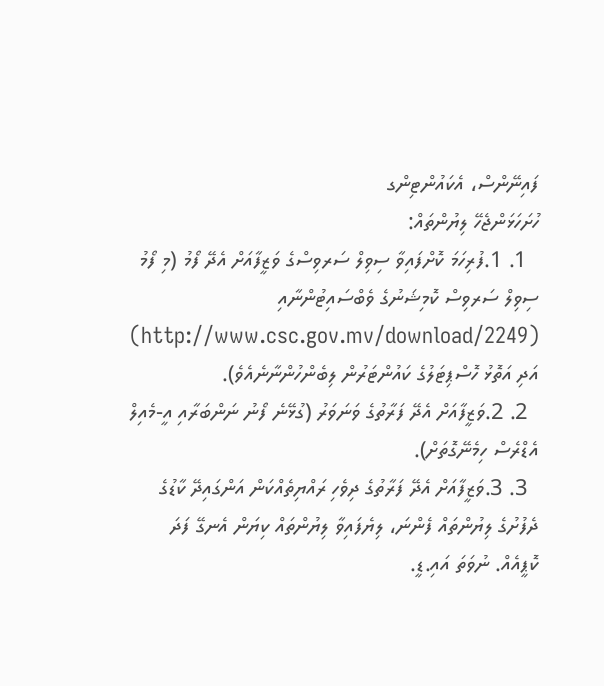ފައިނޭންސް، އެކައުންޓިންގ
ހުށަހަޅަންޖެހޭ ލިޔުންތައް:
  1. 1.ފުރިހަމަ ކޮށްފައިވާ ސިވިލް ސަރވިސްގެ ވަޒީފާއަށް އެދޭ ފޯމު (މި ފޯމު ސިވިލް ސަރވިސް ކޮމިޝަނުގެ ވެބްސައިޓުންނާއި (http://www.csc.gov.mv/download/2249)  އަދި އަތޮޅު ހޮސްޕިޓަލުގެ ކައުންޓަރުން ލިބެންހުންނާނެއެވެ).
  2. 2.ވަޒީފާއަށް އެދޭ ފަރާތުގެ ވަނަވަރު (ގުޅޭނެ ފޯނު ނަންބަރާއި އީ-މެއިލް އެޑްރެސް ހިމެނޭގޮތަށް).
  3. 3.ވަޒީފާއަށް އެދޭ ފަރާތުގެ ދިވެހި ރައްޔިތެއްކަން އަންގައިދޭ ކާޑުގެ ދެފުށުގެ ލިޔުންތައް ފެންނަ، ލިޔެފައިވާ ލިޔުންތައް ކިޔަން އެނގޭ ފަދަ ކޮޕީއެއް. ނުވަތަ އައި.ޑީ.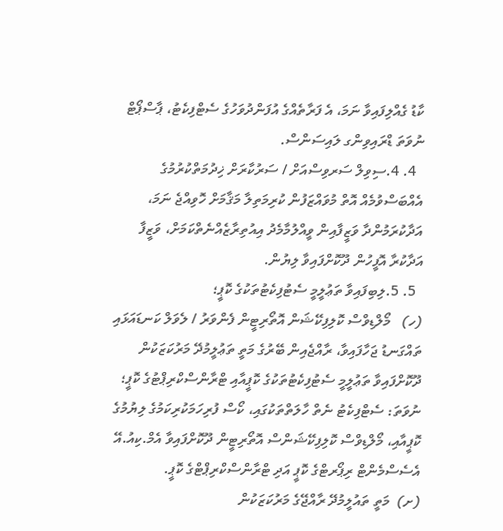ކާޑު ގެއްލިފައިވާ ނަމަ، އެ ފަރާތެއްގެ އުފަންދުވަހުގެ ސެޓްފިކެޓު، ޕާސްޕޯޓް ނުވަތަ ޑްރައިވިންގ ލައިސަންސް.
  4. 4.ސިވިލް ސަރވިސްއަށް / ސަރުކާރަށް ޚިދުމަތްކުރުމުގެ އެއްބަސްވުމެއް އޮތް މުވައްޒަފުން ކުރިމަތިލާ މަޤާމަށް ހޮވިއްޖެ ނަމަ، އަދާކުރަމުންދާ ވަޒީފާއިން ވީއްލުމާމެދު އިއުތިރާޒެއްނެތްކަމަށް، ވަޒީފާ އަދާކުރާ އޮފީހުން ދޫކޮށްފައިވާ ލިޔުން.
  5. 5.ލިބިފައިވާ ތަޢުލީމީ ސެޓުފިކެޓުތަކުގެ ކޮޕީ؛
(ހ)   މޯލްޑިވްސް ކޮލިފިކޭޝަން އޮތޯރިޓީން ފެންވަރު / ލެވަލް ކަނޑައަޅައި ތައްގަނޑު ޖަހާފައިވާ، ރާއްޖެއިން ބޭރުގެ މަތީ ތަޢުލީމުދޭ މަރުކަޒަކުން ދޫކޮށްފައިވާ ތަޢުލީމީ ސެޓުފިކެޓުތަކުގެ ކޮޕީއާއި ޓްރާންސްކްރިޕްޓުގެ ކޮޕީ؛ ނުވަތަ: ސެޓްފިކެޓު ނެތް ހާލަތްތަކުގައި، ކޯސް ފުރިހަމަކުރިކަމުގެ ލިޔުމުގެ ކޮޕީއާއި، މޯލްޑިވްސް ކޮލިފިކޭޝަންސް އޮތޯރިޓީން ދޫކޮށްފައިވާ އެމް.ކިއު.އޭ އެސެސްމެންޓް ރިޕޯރޓްގެ ކޮޕީ އަދި ޓްރާންސްކްރިޕްޓްގެ ކޮޕީ.
(ށ)  މަތީ ތައުލީމުދޭ ރާއްޖޭގެ މަރުކަޒަކުން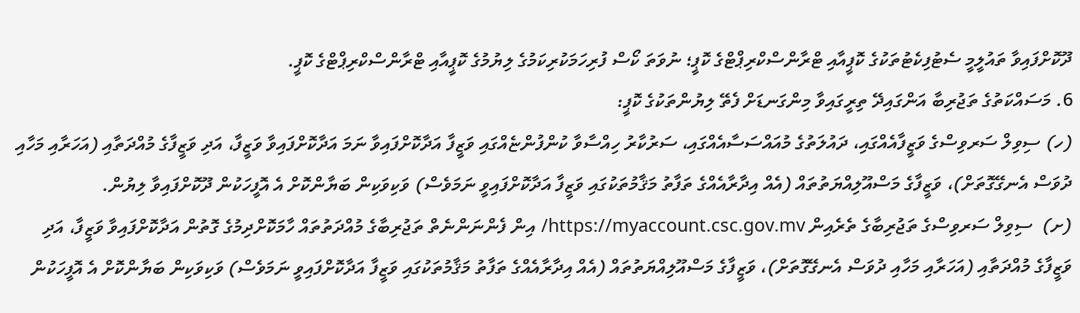ދޫކޮށްފައިވާ ތައުލީމީ ސެޓުފިކެޓުތަކުގެ ކޮޕީއާއި ޓްރާންސްކްރިޕްޓްގެ ކޮޕީ؛ ނުވަތަ ކޯސް ފުރިހަމަކުރިކަމުގެ ލިޔުމުގެ ކޮޕީއާއި ޓްރާންސްކްރިޕްޓްގެ ކޮޕީ.
6. މަސައްކަތުގެ ތަޖުރިބާ އަންގައިދޭ ތިރީގައިވާ މިންގަނޑަށް ފެތޭ ލިޔުންތަކުގެ ކޮޕީ:
(ހ) ސިވިލް ސަރވިސްގެ ވަޒީފާއެއްގައި، ދައުލަތުގެ މުއައްސަސާއެއްގައި، ސަރުކާރު ހިއްސާވާ ކުންފުންޏެއްގައި ވަޒީފާ އަދާކޮށްފައިވާ ނަމަ އަދާކޮށްފައިވާ ވަޒީފާ، އަދި ވަޒީފާގެ މުއްދަތާއި (އަހަރާއި މަހާއި ދުވަސް އެނގޭގޮތަށް)، ވަޒީފާގެ މަސްއޫލިއްޔަތުތައް (އެއް އިދާރާއެއްގެ ތަފާތު މަޤާމުތަކުގައި ވަޒީފާ އަދާކޮށްފައިވީ ނަމަވެސް) ވަކިވަކިން ބަޔާންކޮށް އެ އޮފީހަކުން ދޫކޮށްފައިވާ ލިޔުން.
(ށ)  ސިވިލް ސަރވިސްގެ ތަޖުރިބާގެ ތެރެއިން https://myaccount.csc.gov.mv/ އިން ފެންނަންނެތް ތަޖުރިބާގެ މުއްދަތުތައް ހާމަކޮށްދިމުގެ ގޮތުން އަދާކޮށްފައިވާ ވަޒީފާ، އަދި ވަޒީފާގެ މުއްދަތާއި (އަހަރާއި މަހާއި ދުވަސް އެނގޭގޮތަށް)، ވަޒީފާގެ މަސްއޫލިއްޔަތުތައް (އެއް އިދާރާއެއްގެ ތަފާތު މަޤާމުތަކުގައި ވަޒީފާ އަދާކޮށްފައިވީ ނަމަވެސް) ވަކިވަކިން ބަޔާންކޮށް އެ އޮފީހަކުން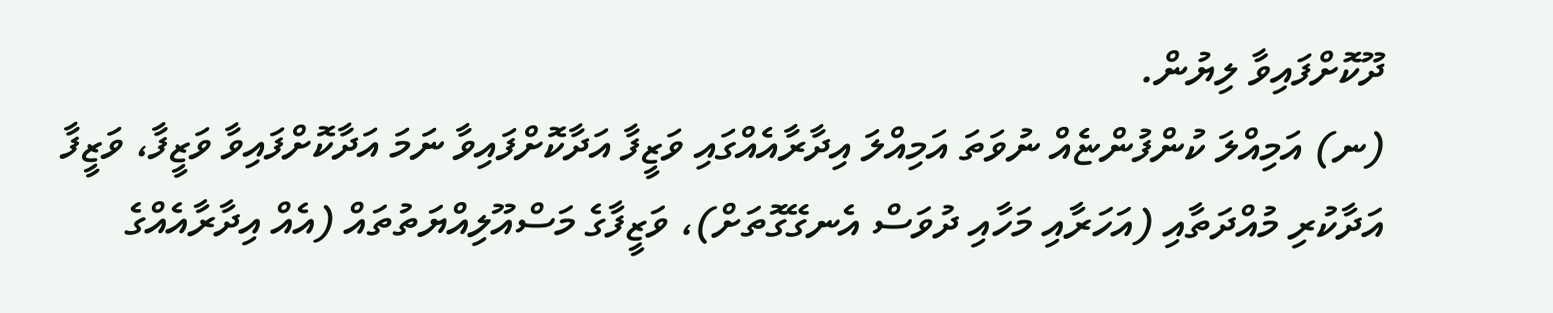ދޫކޮށްފައިވާ ލިޔުން.
(ނ) އަމިއްލަ ކުންފުންޏެއް ނުވަތަ އަމިއްލަ އިދާރާއެއްގައި ވަޒީފާ އަދާކޮށްފައިވާ ނަމަ އަދާކޮށްފައިވާ ވަޒީފާ، ވަޒީފާ އަދާކުރި މުއްދަތާއި (އަހަރާއި މަހާއި ދުވަސް އެނގޭގޮތަށް)، ވަޒީފާގެ މަސްއޫލިއްޔަތުތައް (އެއް އިދާރާއެއްގެ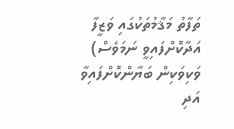ތަފާތު މަޤާމުތަކުގައި ވަޒީފާ އަދާކޮށްފައިވީ ނަމަވެސް) ވަކިވަކިން ބަޔާންކޮށްފައިވާ އަދި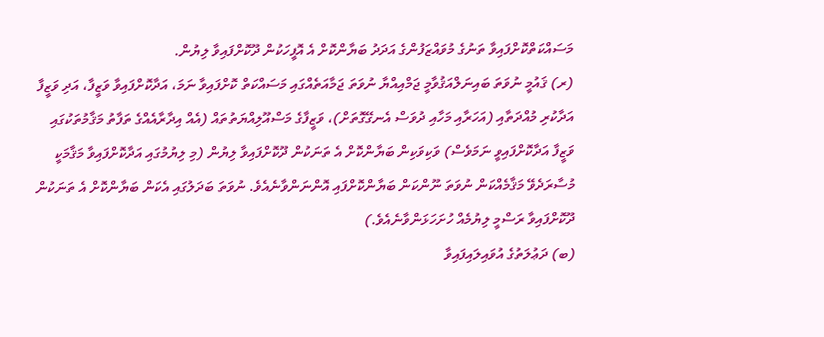މަސައްކަތްކޮށްފައިވާ ތަނުގެ މުވައްޒަފުންގެ އަދަދު ބަޔާންކޮށް އެ އޮފީހަކުން ދޫކޮށްފައިވާ ލިޔުން.
(ރ) ޤައުމީ ނުވަތަ ބައިނަލްއަޤުވާމީ ޖަމްއިއްޔާ ނުވަތަ ޖަމާއަތެއްގައި މަސައްކަތް ކޮށްފައިވާ ނަމަ، އަދާކޮށްފައިވާ ވަޒީފާ، އަދި ވަޒީފާ އަދާކުރި މުއްދަތާއި (އަހަރާއި މަހާއި ދުވަސް އެނގޭގޮތަށް)، ވަޒީފާގެ މަސްއޫލިއްޔަތުތައް (އެއް އިދާރާއެއްގެ ތަފާތު މަޤާމުތަކުގައި ވަޒީފާ އަދާކޮށްފައިވީ ނަމަވެސް) ވަކިވަކިން ބަޔާންކޮށް އެ ތަނަކުން ދޫކޮށްފައިވާ ލިޔުން (މި ލިޔުމުގައި އަދާކޮށްފައިވާ މަޤާމަކީ މުސާރަދެވޭ މަޤާމެއްކަން ނުވަތަ ނޫންކަން ބަޔާންކޮށްފައި އޮންނަންވާނެއެވެ. ނުވަތަ ބަދަލުގައި އެކަން ބަޔާންކޮށް އެ ތަނަކުން ދޫކޮށްފައިވާ ރަސްމީ ލިޔުމެއް ހުށަހަޅަންވާނެއެވެ.)
(ބ) ދަޢުލަތުގެ އުވައިލައިފައިވާ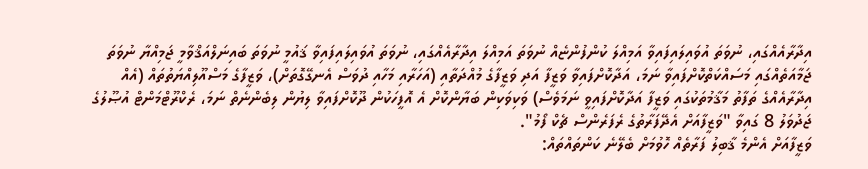އިދާރާއެއްގައި، ނުވަތަ އުވައިލައިފައިވާ އަމިއްލަ ކުންފުންޏެއް ނުވަތަ އަމިއްލަ އިދާރާއެއްގައި، ނުވަތަ އުވައިލައިފައިވާ ޤައުމީ ނުވަތަ ބައިނަލްއަޤްވާމީ ޖަމިއްޔާ ނުވަތަ ޖަމާއަތެއްގައި މަސައްކަތްކޮށްފައިވާ ނަމަ، އަދާކޮށްފައިވާ ވަޒީފާ އަދި ވަޒީފާގެ މުއްދަތާއި (އަހަރާއި މަހާއި ދުވަސް އެނގޭގޮތަށް)، ވަޒީފާގެ މަސްއޫލިއްޔަތުތައް (އެއް އިދާރާއެއްގެ ތަފާތު މަޤާމުތަކުގައި ވަޒީފާ އަދާކޮށްފައިވީ ނަމަވެސް) ވަކިވަކިން ބަޔާންކޮށް އެ އޮފީހަކުން ދޫކޮށްފައިވާ ލިޔުން ލިބެންނެތް ނަމަ، ރެކްރޫޓްމަންޓް އުޞޫލުގެ ޖަދުވަލު 8 ގައިވާ "ވަޒީފާއަށް އެދޭފަރާތުގެ ރެފަރެންސް ޗެކް ފޯމު".
ވަޒީފާއަށް އެންމެ ޤާބިލު ފަރާތެއް ހޮވުމަށް ބެލޭނެ ކަންތައްތައް: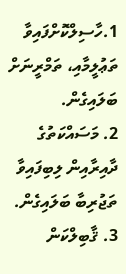1.ހާސިލްކޮށްފައިވާ ތަޢުލީމާއި، ތަމްރީނަށް ބަލައިގެން.
2. މަސައްކަތުގެ ދާއިރާއިން ލިބިފައިވާ ތަޖުރިބާ ބަލައިގެން.
3. ޤާބިލްކަން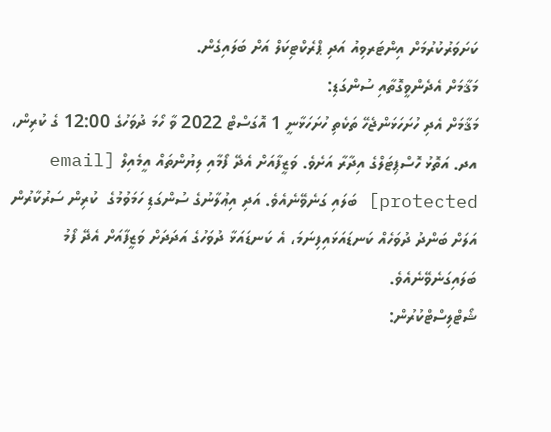ކަށަވަރުކުރުމަށް އިންޓަރވިއު އަދި ޕްރެކްޓިކަލް އަށް ބަލައިގެން.
މަޤާމަށް އެދެންވީގޮތާއި ސުންގަޑި:
މަޤާމަށް އެދި ހުށަހަޅަންޖެހޭ ތަކެތި ހުށަހަޅާނީ 1 އޮގަސްޓް 2022 ވާ ހޯމަ ދުވަހުގެ 12:00 ގެ ކުރިން، އދ. އަތޮޅު ހޮސްޕިޓަލްގެ އިދާރާ އަށެވެ. ވަޒީފާއަށް އެދޭ ފޯމާއި ލިޔުންތައް އީމެއިލް [email protected] ބަލައި ގަނެވޭނެއެވެ. އަދި އިޢުލާނުގެ ސުންގަޑި ހަމަވުމުގެ  ކުރިން ސަރުކާރުން އަލަށް ބަންދު ދުވަހެއް ކަނޑައަޅައިފިނަމަ، އެ ކަނޑައަޅާ ދުވަހުގެ އަދަދަށް ވަޒީފާއަށް އެދޭ ފޯމު ބަލައިގަނެވޭނެއެވެ.
ޝޯޓްލިސްޓްކުރުން: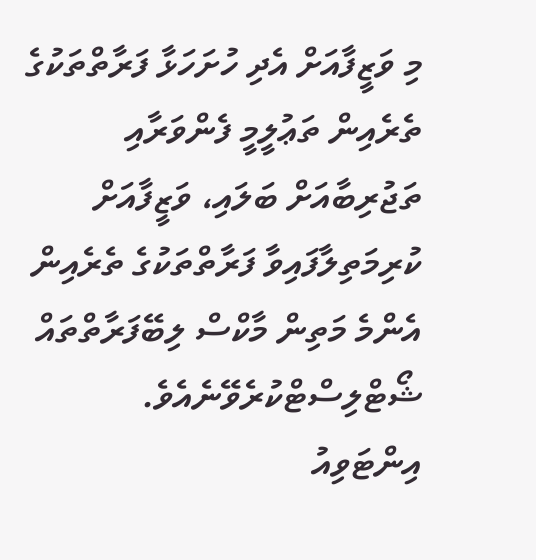މި ވަޒީފާއަށް އެދި ހުށަހަޅާ ފަރާތްތަކުގެ ތެރެއިން ތަޢުލީމީ ފެންވަރާއި ތަޖުރިބާއަށް ބަލައި، ވަޒީފާއަށް ކުރިމަތިލާފައިވާ ފަރާތްތަކުގެ ތެރެއިން އެންމެ މަތިން މާކްސް ލިބޭފަރާތްތައް ޝޯޓްލިސްޓްކުރެވޭނެއެވެ.
އިންޓަވިއު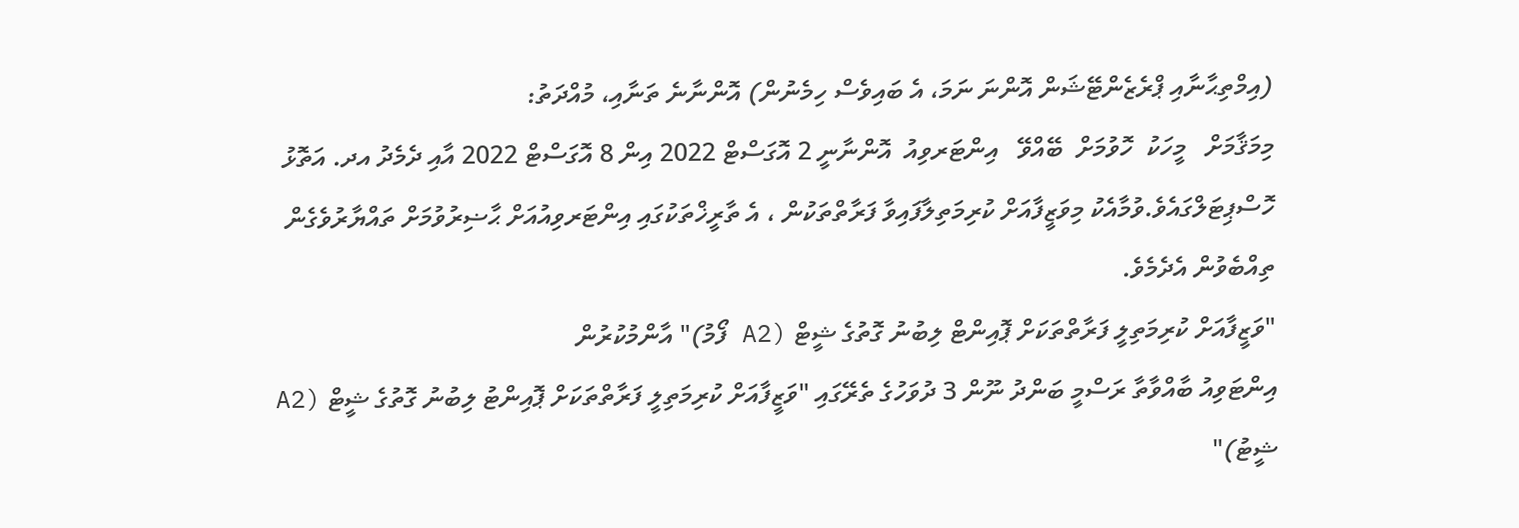(އިމްތިޙާނާއި ޕްރެޒެންޓޭޝަން އޮންނަ ނަމަ، އެ ބައިވެސް ހިމެނުން) އޮންނާނެ ތަނާއި، މުއްދަތު:
މިމަޤާމަށް   މީހަކު  ހޮވުމަށް  ބޭއްވޭ   އިންޓަރވިއު  އޮންނާނީ 2 އޮގަސްޓް 2022 އިން 8 އޮގަސްޓް 2022 އާއި ދެމެދު އދ. އަތޮޅު ހޮސްޕިޓަލްގައެވެ.ވުމާއެކު މިވަޒީފާއަށް ކުރިމަތިލާފައިވާ ފަރާތްތަކުން ، އެ ތާރީޚްތަކުގައި އިންޓަރވިއުއަށް ޙާޟިރުވުމަށް ތައްޔާރުވެގެން ތިއްބެވުން އެދެމެވެ.
"ވަޒީފާއަށް ކުރިމަތިލީ ފަރާތްތަކަށް ޕޮއިންޓް ލިބުނު ގޮތުގެ ޝީޓް (A2 ފޯމު)" އާންމުކުރުން
އިންޓަވިއު ބާއްވާތާ ރަސްމީ ބަންދު ނޫން 3 ދުވަހުގެ ތެރޭގައި "ވަޒީފާއަށް ކުރިމަތިލީ ފަރާތްތަކަށް ޕޮއިންޓު ލިބުނު ގޮތުގެ ޝީޓް (A2 ޝީޓު)"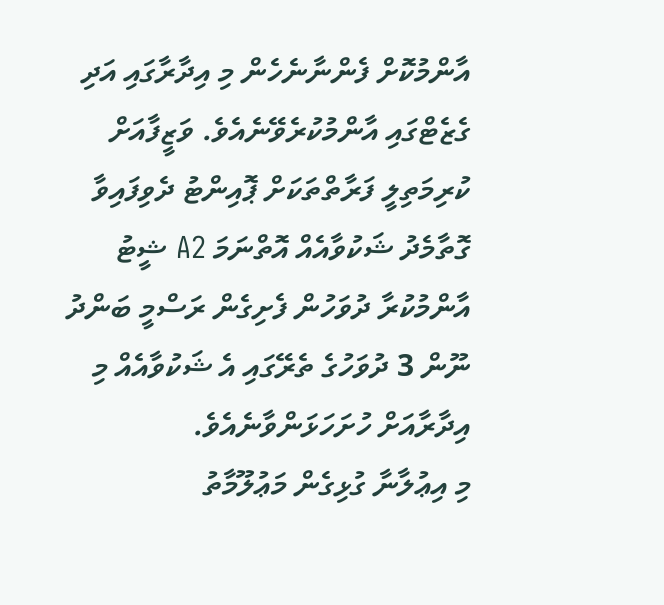އާންމުކޮށް ފެންނާނެހެން މި އިދާރާގައި އަދި ގެޒެޓްގައި އާންމުކުރެވޭނެއެވެ. ވަޒީފާއަށް ކުރިމަތިލީ ފަރާތްތަކަށް ޕޮއިންޓު ދެވިފައިވާ ގޮތާމެދު ޝަކުވާއެއް އޮތްނަމަ A2 ޝީޓު އާންމުކުރާ ދުވަހުން ފެށިގެން ރަސްމީ ބަންދު ނޫން 3 ދުވަހުގެ ތެރޭގައި އެ ޝަކުވާއެއް މި އިދާރާއަށް ހުށަހަޅަންވާނެއެވެ.
މި އިޢުލާނާ ގުޅިގެން މަޢުލޫމާތު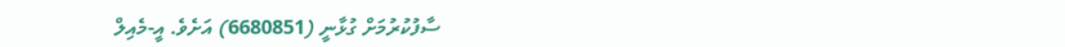ސާފުކުރުމަށް ގުޅާނީ (6680851) އަށެވެ. އީ-މެއިލް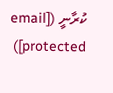ކުރާނީ ([email protected])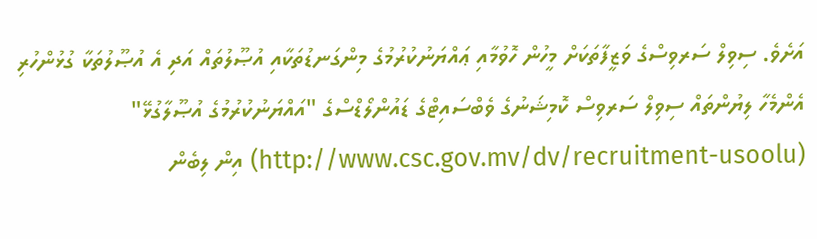އަށެވެ. ސިވިލް ސަރވިސްގެ ވަޒީފާތަކަށް މީހުން ހޮވުމާއި ޢައްޔަނުކުރުމުގެ މިންގަނޑުތަކާއި އުޞޫލުތައް އަދި އެ އުޞޫލުތަކާ ގުޅުންހުރި އެންމެހާ ލިޔުންތައް ސިވިލް ސަރވިސް ކޮމިޝަނުގެ ވެބްސައިޓްގެ ޑައުންލޯޑްސްގެ "އައްޔަނުކުރުމުގެ އުޞޫލާގުޅޭ" (http://www.csc.gov.mv/dv/recruitment-usoolu) އިން ލިބެން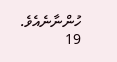ހުންނާނެއެވެ.
19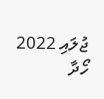ޖުލައި 2022
ހޯދާ